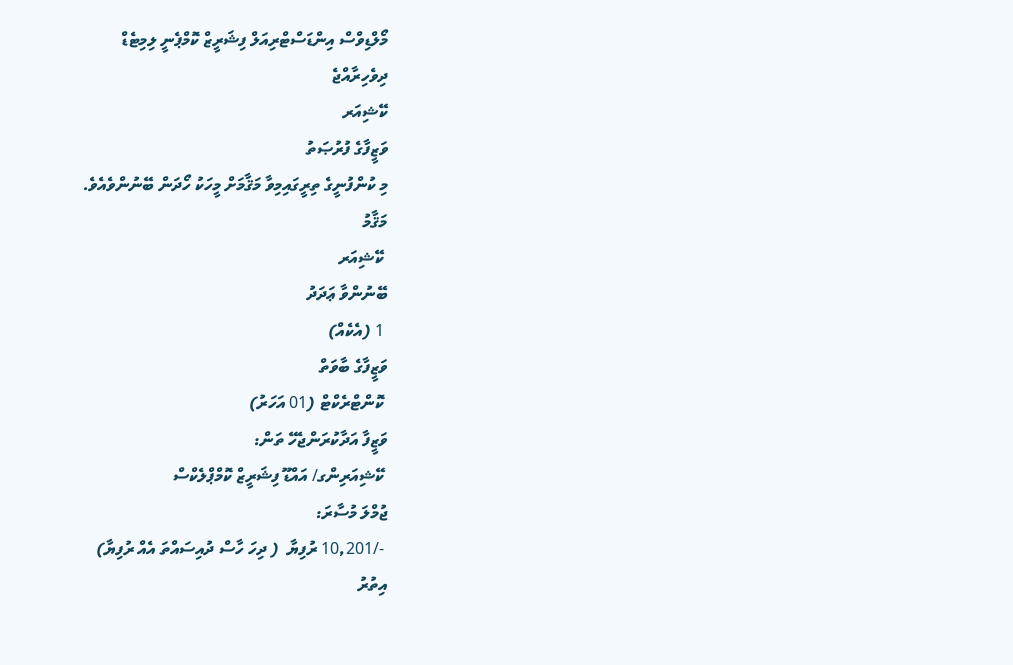މޯލްޑިވްސް އިންޑަސްޓްރިއަލް ފިޝަރީޒް ކޮމްޕެނީ ލިމިޓެޑް
ދިވެހިރާއްޖެ
ކޭޝިއަރ
ވަޒީފާގެ ފުރުޞަތު
މި ކުންފުނީގެ ތިރީގައިމިވާ މަޤާމަށް މީހަކު ހޯދަން ބޭނުންވެއެވެ.
މަޤާމު
 ކޭޝިއަރ
ބޭނުންވާ ޢަދަދު
 1 (އެކެއް)
ވަޒީފާގެ ބާވަތް
 ކޮންޓްރެކްޓް (01 އަހަރު)
ވަޒީފާ އަދާކުރަންޖެހޭ ތަން:
 ކޭޝިއަރިންގ/ އައްޑޫ ފިޝަރީޒް ކޮމްޕްލެކްސް
ޖުމްލަ މުސާރަ:
 -/10,201 ރުފިޔާ  ( ދިހަ ހާސް ދުއިސައްތަ އެއް ރުފިޔާ)
އިތުރު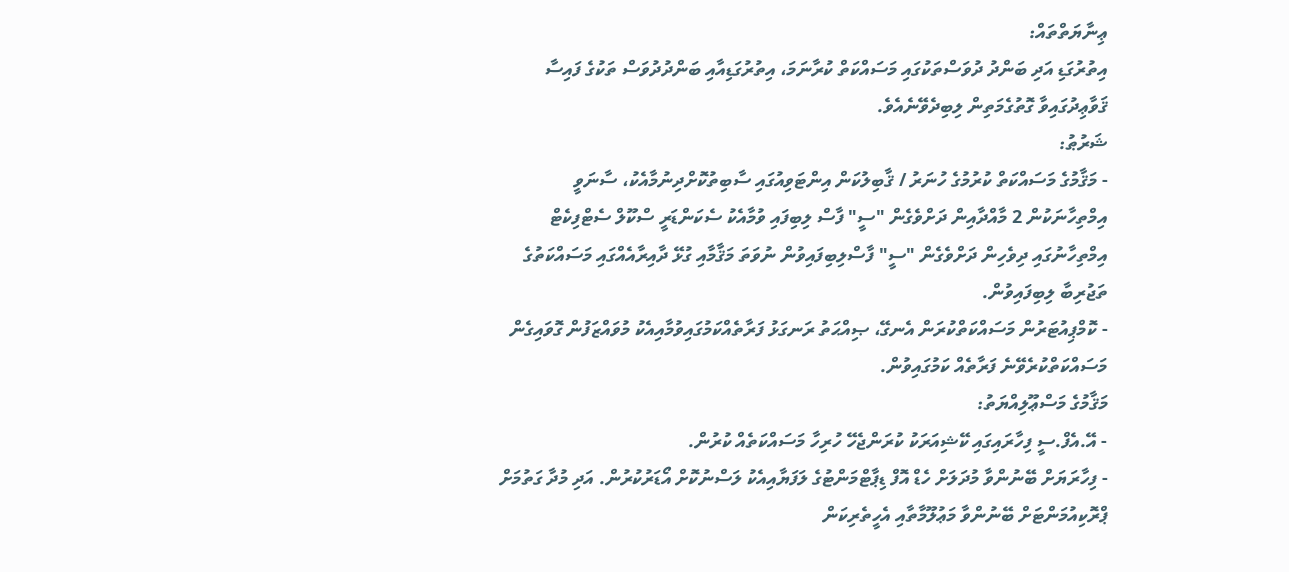ޢިނާޔަތްތައް:
އިތުރުގަޑި އަދި ބަންދު ދުވަސްތަކުގައި މަސައްކަތް ކުރާނަމަ، އިތުރުގަޑިއާއި ބަންދުދުވަސް ތަކުގެ ފައިސާ ޤަވާޢިދުގައިވާ ގޮތުގެމަތިން ލިބިދެވޭނެއެވެ.
ޝަރުޠު:
- މަޤާމުގެ މަސައްކަތް ކުރުމުގެ ހުނަރު / ޤާބިލުކަން އިންޓަވިއުގައި ސާބިތުކޮށްދިނުމާއެކު، ސާނަވީ އިމްތިހާނަކުން 2 މާއްދާއިން ދަށްވެގެން "ސީ" ފާސް ލިބިފައި ވުމާއެކު ސެކަންޑަރީ ސްކޫލް ސެޓްފިކެޓް އިމްތިހާނުގައި ދިވެހިން ދަށްވެގެން "ސީ" ފާސްލިބިފައިވުން ނުވަތަ މަޤާމާއި ގުޅޭ ދާއިރާއެއްގައި މަސައްކަތުގެ ތަޖުރިބާ ލިބިފައިވުން.
- ކޮމްޕިއުޓަރުން މަސައްކަތްކުރަން އެނގޭ، ޞިއްޙަތު ރަނގަޅު ފަރާތެއްކަމުގައިވުމާއިއެކު މުވައްޒަފުން ގޮވައިގެން މަސައްކަތްކުރެވޭނެ ފަރާތެއް ކަމުގައިވުން.
މަޤާމުގެ މަސްޢޫލިއްޔަތު:
- އޭ.އެފް.ސީ ފިހާރައިގައި ކޭޝިއަރަކު ކުރަންޖެހޭ ހުރިހާ މަސައްކަތެއް ކުރުން.
- ފިހާރަޔަށް ބޭނުންވާ މުދަލަށް ހެޑް އޮފް ޑިޕާޓްމަންޓުގެ ލަފަޔާއިއެކު ލަސްނުކޮށް އޯޑަރުކުރުން. އަދި މުދާ ގަތުމަށް ޕްރޮކިއުމަންޓަށް ބޭނުންވާ މަޢުލޫމާތާއި އެހީތެރިކަން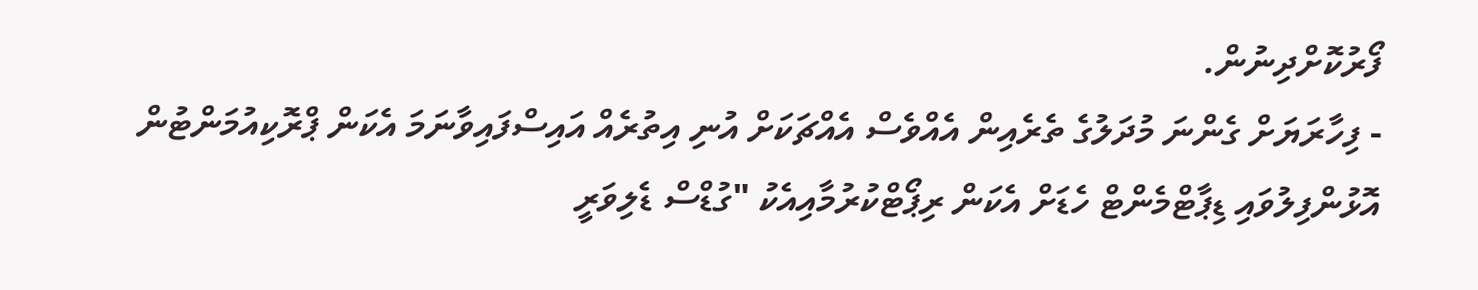ފޯރުކޮށްދިނުން.
- ފިހާރަޔަށް ގެންނަ މުދަލުގެ ތެރެއިން އެއްވެސް އެއްޗަކަށް އުނި އިތުރެއް އައިސްފައިވާނަމަ އެކަން ޕްރޮކިއުމަންޓުން އޮޅުންފިލުވައި ޑިޕާޓްމެންޓް ހެޑަށް އެކަން ރިޕޯޓްކުރުމާއިއެކު "ގުޑްސް ޑެލިވަރީ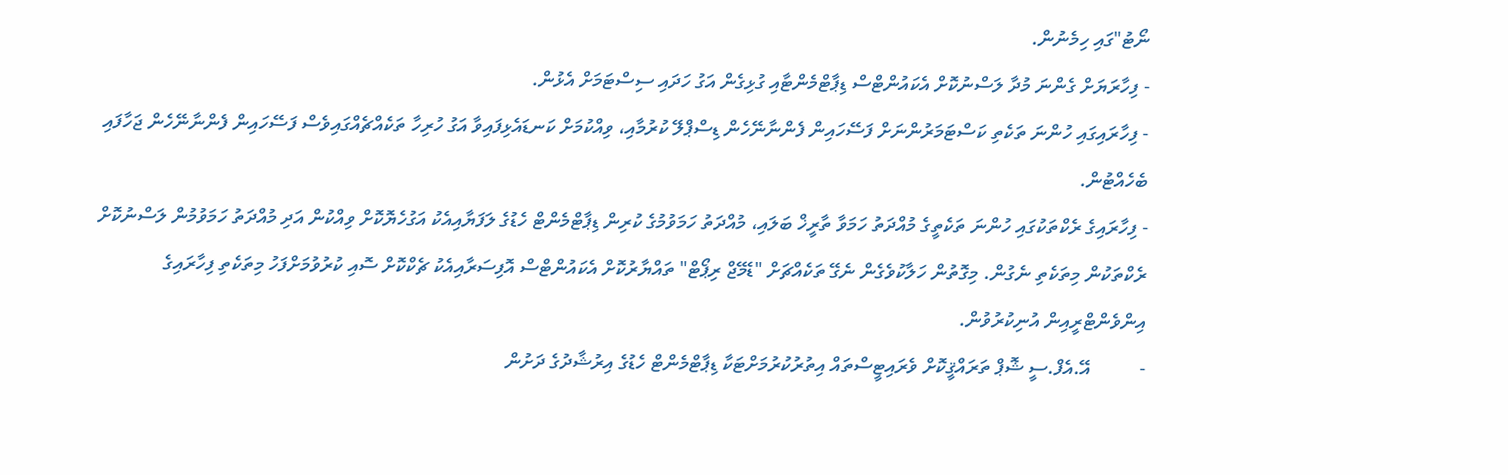ނޯޓު"ގައި ހިމެނުން.
- ފިހާރަޔަށް ގެންނަ މުދާ ލަސްނުކޮށް އެކައުންޓްސް ޑިޕާޓްމެންޓާއި ގުޅިގެން އަގު ހަދައި ސިސްޓަމަށް އެޅުން.
- ފިހާރައިގައި ހުންނަ ތަކެތި ކަސްޓަމަރުންނަށް ފަސޭހައިން ފެންނާނޭހެން ޑިސްޕްލޭ ކުރުމާއި، ވިއްކުމަށް ކަނޑައެޅިފައިވާ އަގު ހުރިހާ ތަކެއްޗެއްގައިވެސް ފަސޭހައިން ފެންނާނޭހެން ޖަހާފައި ބެހެއްޓުން.
- ފިހާރައިގެ ރެކްތަކުގައި ހުންނަ ތަކެތީގެ މުއްދަތު ހަމަވާ ތާރީޚް ބަލައި، މުއްދަތު ހަމަވުމުގެ ކުރިން ޑިޕާޓްމެންޓް ހެޑުގެ ލަފަޔާއިއެކު އަގުހެޔޮކޮށް ވިއްކުން އަދި މުއްދަތު ހަމަވުމުން ލަސްނުކޮށް ރެކްތަކުން މިތަކެތި ނެގުން. މިގޮތުން ހަލާކުވެގެން ނެގޭ ތަކެއްޗަށް "ޑެމޭޖް ރިޕޯޓް" ތައްޔާރުކޮށް އެކައުންޓްސް އޮފިސަރާއިއެކު ޗެކްކޮށް ސޮއި ކުރުވުމަށްފަހު މިތަކެތި ފިހާރައިގެ އިންވެންޓްރީއިން އުނިކުރުވުން.
-          އޭ.އެފް.ސީ ޝޮޕް ތަރައްޤީކޮށް ވެރައިޓީސްތައް އިތުރުކުރުމަށްޓަކާ ޑިޕާޓްމެންޓް ހެޑުގެ އިރުޝާދުގެ ދަށުން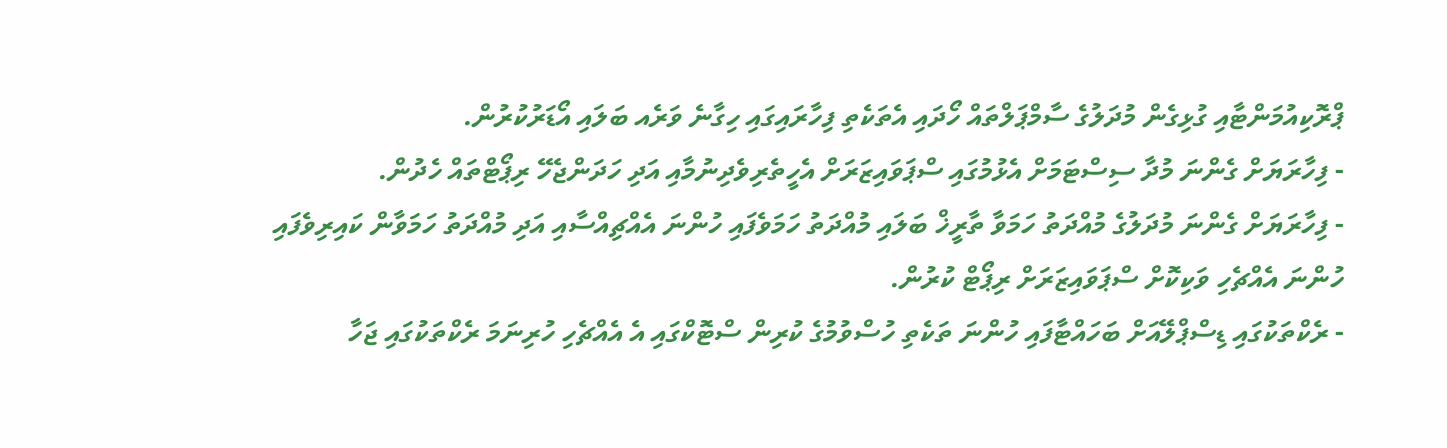ޕްރޮކިއުމަންޓާއި ގުޅިގެން މުދަލުގެ ސާމްޕަލްތައް ހޯދައި އެތަކެތި ފިހާރައިގައި ހިގާނެ ވަރެއ ބަލައި އޯޑަރުކުރުން.
- ފިހާރަޔަށް ގެންނަ މުދާ ސިސްޓަމަށް އެޅުމުގައި ސްޕަވައިޒަރަށް އެހީތެރިވެދިނުމާއި އަދި ހަދަންޖެހޭ ރިޕޯޓްތައް ހެދުން.
- ފިހާރަޔަށް ގެންނަ މުދަލުގެ މުއްދަތު ހަމަވާ ތާރީޚް ބަލައި މުއްދަތު ހަމަވެފައި ހުންނަ އެއްޗިއްސާއި އަދި މުއްދަތު ހަމަވާން ކައިރިވެފައި ހުންނަ އެއްޗެހި ވަކިކޮށް ސްޕަވައިޒަރަށް ރިޕޯޓް ކުރުން.
- ރެކްތަކުގައި ޑިސްޕްލޭއަށް ބަހައްޓާފައި ހުންނަ ތަކެތި ހުސްވުމުގެ ކުރިން ސްޓޮކްގައި އެ އެއްޗެހި ހުރިނަމަ ރެކްތަކުގައި ޖަހާ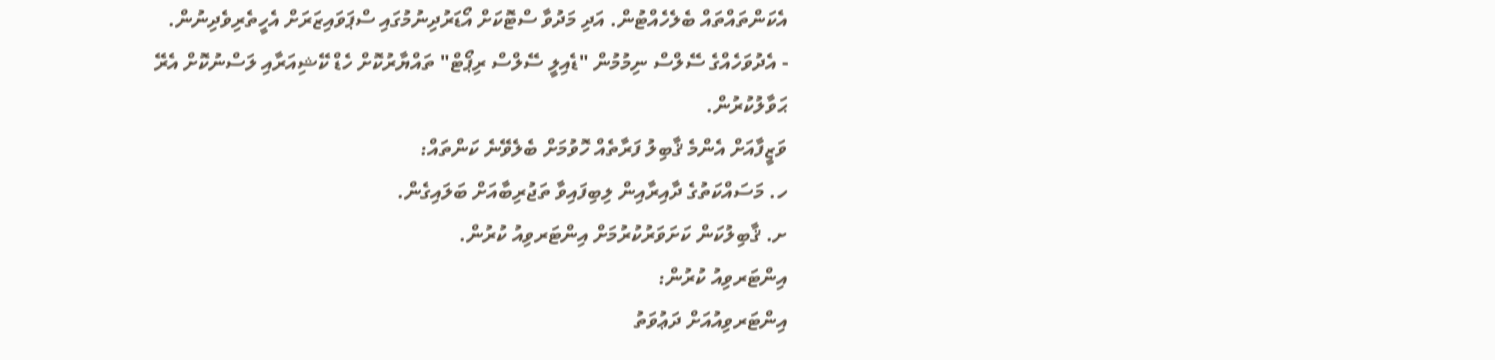އެކަންތައްތައް ބެލެހެއްޓުން. އަދި މަދުވާ ސްޓޮކަށް އޯޑަރުދިނުމުގައި ސްޕަވައިޒަރަށް އެހީތެރިވެދިނުން.
- އެދުވަހެއްގެ ސޭލްސް ނިމުމުން "ޑެއިލީ ސޭލްސް ރިޕޯޓް" ތައްޔާރުކޮށް ހެޑް ކޭޝިއަރާއި ލަސްނުކޮށް އެރޭ ޙަވާލުކުރުން.
ވަޒީފާއަށް އެންމެ ޤާބިލު ފަރާތެއް ހޮވުމަށް ބެލެވޭނެ ކަންތައް:
ހ. މަސައްކަތުގެ ދާއިރާއިން ލިބިފައިވާ ތަޖުރިބާއަށް ބަލައިގެން.
ށ. ޤާބިލުކަން ކަށަވަރުކުރުމަށް އިންޓަރވިއު ކުރުން.
އިންޓަރވިއު ކުރުން:
އިންޓަރވިއުއަށް ދަޢުވަތު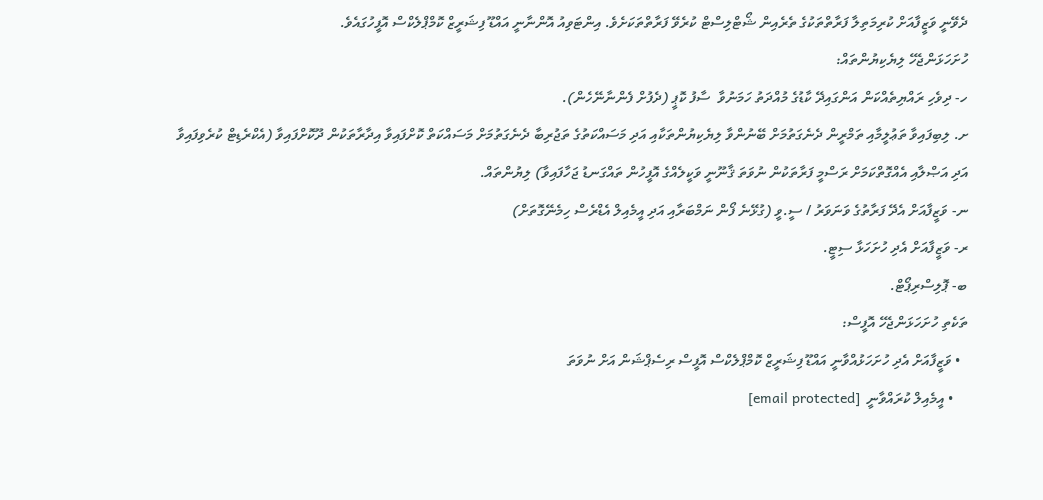ދެވޭނީ ވަޒީފާއަށް ކުރިމަތިލާ ފަރާތްތަކުގެ ތެރެއިން ޝޯޓްލިސްޓް ކުރެވޭ ފަރާތްތަކަށެވެ. އިންޓަވިއު އޮންނާނީ އައްޑޫ ފިޝަރީޒް ކޮމްޕްލެކްސް އޮފީހުގައެވެ.
ހުށަހަޅަންޖެހޭ ލިޔެކިޔުންތައް:
ހ- ދިވެހި ރައްޔިތެއްކަން އަންގައިދޭ ކާޑުގެ މުއްދަތު ހަމަނުވާ  ސާފު ކޮޕީ (ދެފުށް ފެންނާނޭހެން).
ށ. ލިބިފައިވާ ތަޢުލީމާއި ތަމްރީން ދެނެގަތުމަށް ބޭނުންވާ ލިޔެކިޔުންތަކާއި އަދި މަސައްކަތުގެ ތަޖުރިބާ ދެނެގަތުމަށް މަސައްކަތް ކޮށްފައިވާ އިދާރާތަކުން ދޫކޮށްފައިވާ (އެކްރެޑިޓް ކުރެވިފައިވާ އަދި އަޞްލާއި އެއްގޮތްކަމަށް ރަސްމީ ފަރާތަކުން ނުވަތަ ޤާނޫނީ ވަކީލެއްގެ އޮފީހުން ތައްގަނޑު ޖަހާފައިވާ) ލިޔުންތައް.
ނ- ވަޒީފާއަށް އެދޭ ފަރާތުގެ ވަނަވަރު / ސީ.ވީ (ގުޅޭނެ ފޯން ނަމްބަރާއި އަދި އީމެއިލް އެޑްރެސް ހިމެނޭގޮތަށް)
ރ- ވަޒީފާއަށް އެދި ހުށަހަޅާ ސިޓީ.
ބ- ޕޮލިސްރިޕޯޓް.
ތަކެތި ހުށަހަޅަންޖެހޭ އޮފީސް:
  • ވަޒީފާއަށް އެދި ހުށަހަޅުއްވާނީ އައްޑޫ ފިޝަރީޒް ކޮމްޕްލެކްސް އޮފީސް ރިސެޕްޝަން އަށް ނުވަތަ
    • އީމެއިލް ކުރައްވާނީ  [email protected]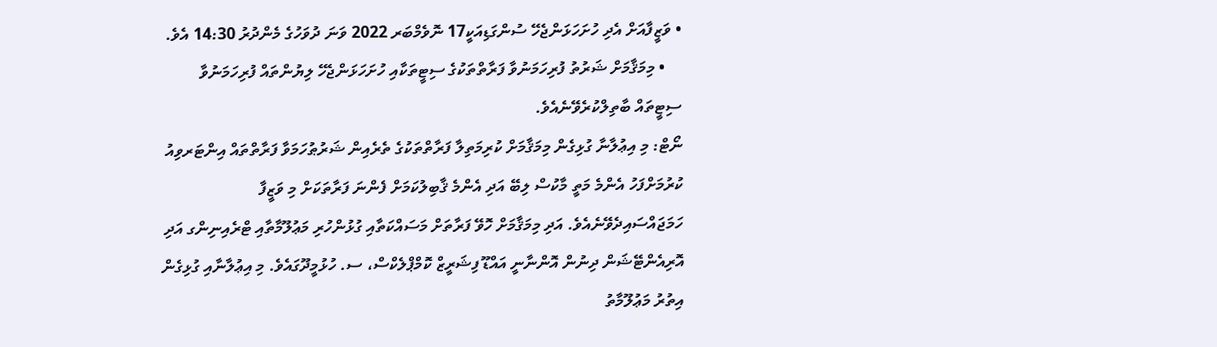• ވަޒީފާއަށް އެދި ހުށަހަޅަންޖެހޭ ސުންގަޑިއަކީ17 ނޮވެމްބަރ 2022 ވަނަ ދުވަހުގެ މެންދުރު 14:30 އެވެ.
    • މިމަޤާމަށް ޝަރުތު ފުރިހަމަނުވާ ފަރާތްތަކުގެ ސިޓީތަކާއި ހުށަހަޅަންޖެހޭ ލިޔުންތައް ފުރިހަމަނުވާ ސިޓީތައް ބާތިލްކުރެވޭނެއެވެ.
ނޯޓް: މި އިޢުލާނާ ގުޅިގެން މިމަޤާމަށް ކުރިމަތިލާ ފަރާތްތަކުގެ ތެރެއިން ޝަރުޠުހަމަވާ ފަރާތްތައް އިންޓަރވިއު ކުރުމަށްފަހު އެންމެ މަތީ މާކުސް ލިބޭ އަދި އެންމެ ޤާބިލުކަމަށް ފެންނަ ފަރާތަކަށް މި ވަޒީފާ ހަމަޖައްސައިދެވޭނެއެވެ. އަދި މިމަޤާމަށް ހޮވޭ ފަރާތަށް މަސައްކަތާއި ގުޅުންހުރި މަޢުލޫމާތާއި ޓްރެއިނިންގ އަދި  އޮރިއެންޓޭޝަން ދިނުން އޮންނާނީ އައްޑޫ ފިޝަރީޒް ކޮމްޕްލެކްސް، ސ. ހުޅުމީދޫގައެވެ. މި އިޢުލާނާއި ގުޅިގެން އިތުރު މަޢުލޫމާތު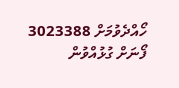ހޯއްދެވުމަށް 3023388 ފޯނަށް ގުޅުއްވުން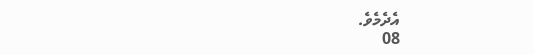އެދެމެވެ.
08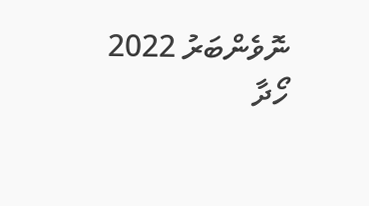ނޮވެންބަރު 2022
ހޯދާ